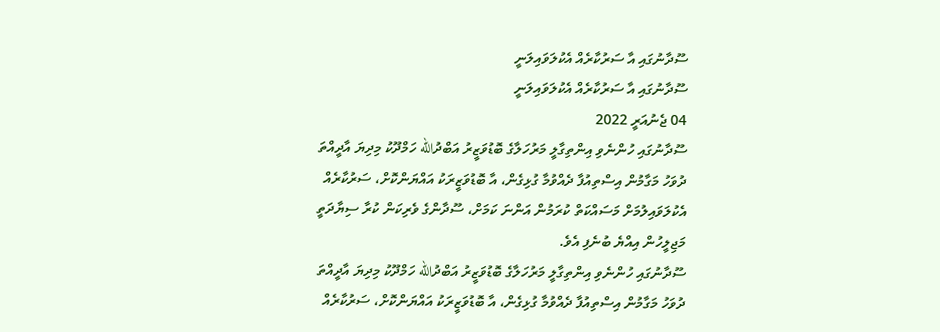ސޫދާނުގައި އާ ސަރުކާރެއް އެކުލަވައިލަނީ
ސޫދާނުގައި އާ ސަރުކާރެއް އެކުލަވައިލަނީ
04 ޖެނުއަރީ 2022
ސޫދާނުގައި ހުންނެވި އިންތިގާލީ މަރުހަލާގެ ބޮޑުވަޒީރު އަބްދުالله ހަމްދޫކު މިދިޔަ އާދީއްތަ ދުވަހު މަގާމުން އިސްތިއުފާ ދެއްވުމާ ގުޅިގެން، އާ ބޮޑުވަޒީރަކު އައްޔަންކޮށް، ސަރުކާރެއް އެކުލަވައިލުމަށް މަސައްކަތް ކުރަމުން އަންނަ ކަމަށް، ސޫދާންގެ ވެރިކަން ކުރާ ސިޔާދަތީ މަޖިލީހުން އިއްޔެ ބުނެފި އެވެ.
ސޫދާނުގައި ހުންނެވި އިންތިގާލީ މަރުހަލާގެ ބޮޑުވަޒީރު އަބްދުالله ހަމްދޫކު މިދިޔަ އާދީއްތަ ދުވަހު މަގާމުން އިސްތިއުފާ ދެއްވުމާ ގުޅިގެން، އާ ބޮޑުވަޒީރަކު އައްޔަންކޮށް، ސަރުކާރެއް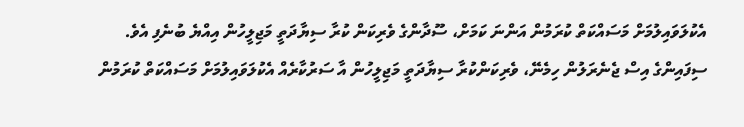އެކުލަވައިލުމަށް މަސައްކަތް ކުރަމުން އަންނަ ކަމަށް، ސޫދާންގެ ވެރިކަން ކުރާ ސިޔާދަތީ މަޖިލީހުން އިއްޔެ ބުނެފި އެވެ.
ސިފައިންގެ އިސް ޖެނެރަލުން ހިމެނޭ، ވެރިކަންކުރާ ސިޔާދަތީ މަޖިލީހުން އާ ސަރުކާރެއް އެކުލަވައިލުމަށް މަސައްކަތް ކުރަމުން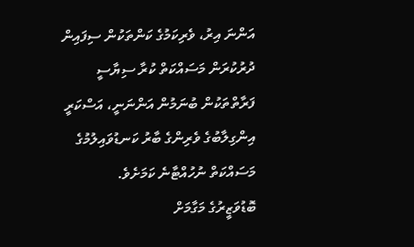އަންނަ އިރު، ވެރިކަމުގެ ކަންތަކުން ސިފައިން ދުރުކުރަން މަސައްކަތް ކުރާ ސިޔާސީ ފަރާތްތަކުން ބުނަމުން އަންނަނީ، އަސްކަރީ އިންގިލާބުގެ ވެރިންގެ ބާރު ކަނޑުވައިލުމުގެ މަސައްކަތް ނުހުއްޓާނެ ކަމަށެވެ.
ބޮޑުވަޒީރުގެ މަގާމަށް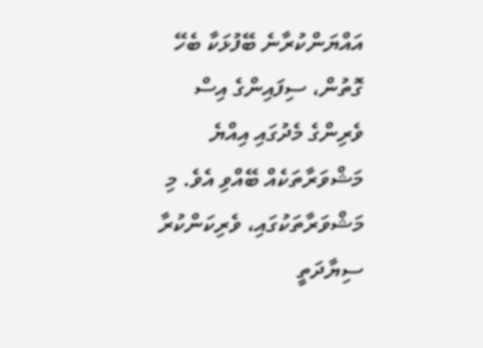އައްޔަންކުރާނެ ބޭފުޅަކާ ބެހޭ ގޮތުން، ސިފައިންގެ އިސް ވެރިންގެ މެދުގައި އިއްޔެ މަޝްވަރާތަކެއް ބޭއްވި އެވެ. މި މަޝްވަރާތަކުގައި، ވެރިކަންކުރާ ސިޔާދަތީ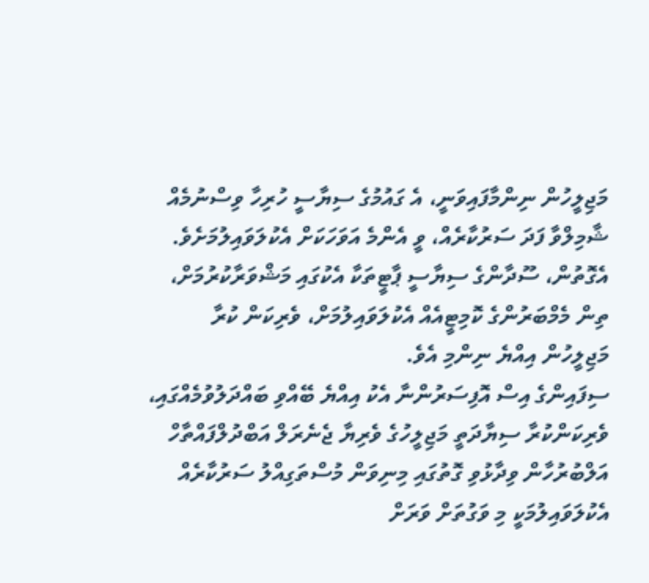މަޖިލީހުން ނިންމާފައިވަނީ، އެ ގައުމުގެ ސިޔާސީ ހުރިހާ ވިސްނުމެއް ޝާމިލްވާ ފަދަ ސަރުކާރެއް، ވީ އެންމެ އަވަހަކަށް އެކުލަވައިލުމަށެވެ.
އެގޮތުން، ސޫދާންގެ ސިޔާސީ ޕާޓީތަކާ އެކުގައި މަޝްވަރާކުރުމަށް، ތިން މެމްބަރުންގެ ކޮމިޓީއެއް އެކުލަވައިލުމަށް، ވެރިކަން ކުރާ މަޖިލީހުން އިއްޔެ ނިންމި އެވެ.
ސިފައިންގެ އިސް އޮފިސަރުންނާ އެކު އިއްޔެ ބޭއްވި ބައްދަލުވުމެއްގައި، ވެރިކަންކުރާ ސިޔާދަތީ މަޖިލީހުގެ ވެރިޔާ ޖެނެރަލް އަބްދުލްފައްތާހް އަލްބުރުހާން ވިދާޅުވި ގޮތުގައި މިނިވަން މުސްތަގިއްލު ސަރުކާރެއް އެކުލަވައިލުމަކީ މި ވަގުތަށް ވަރަށް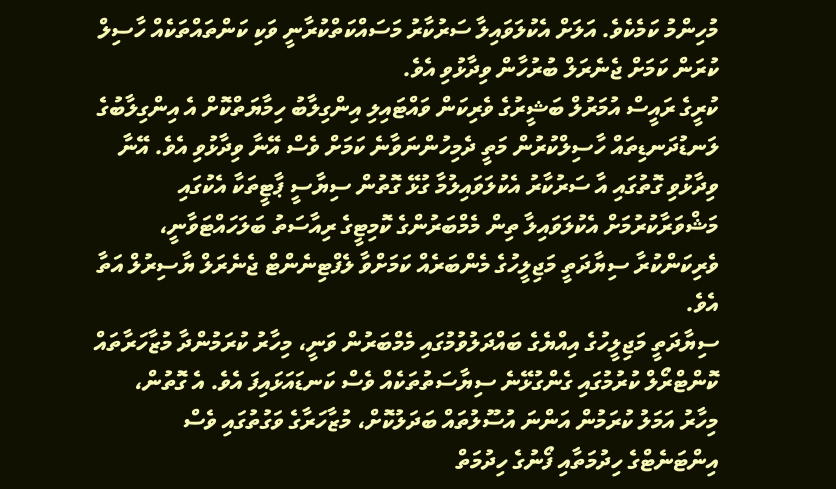މުހިންމު ކަމެކެވެ. އަލަށް އެކުލަވައިލާ ސަރުކާރު މަސައްކަތްކުރާނީ ވަކި ކަންތައްތަކެއް ހާސިލް ކުރަން ކަމަށް ޖެނެރަލް ބުރުހާން ވިދާޅުވި އެވެ.
ކުރީގެ ރައީސް އުމަރުލް ބަޝީރުގެ ވެރިކަން ވައްޓައިލި އިންގިލާބު ހިމާޔަތްކޮށް އެ އިންގިލާބުގެ ލަނޑުދަނޑިތައް ހާސިލްކުރުން މަތީ ދެމިހުންނަވާނެ ކަމަށް ވެސް އޭނާ ވިދާޅުވި އެވެ. އޭނާ ވިދާޅުވި ގޮތުގައި އާ ސަރުކާރު އެކުލަވައިލުމާ ގުޅޭ ގޮތުން ސިޔާސީ ޕާޓީތަކާ އެކުގައި މަޝްވަރާކުރުމަށް އެކުލަވައިލާ ތިން މެމްބަރުންގެ ކޮމިޓީގެ ރިއާސަތު ބަލަހައްޓަވާނީ، ވެރިކަންކުރާ ސިޔާދަތީ މަޖިލީހުގެ މެންބަރެއް ކަމަށްވާ ލެފްޓިނެންޓް ޖެނެރަލް ޔާސިރުލް އަތާ އެވެ.
ސިޔާދަތީ މަޖިލީހުގެ އިއްޔެގެ ބައްދަލުވުމުގައި މެމްބަރުން ވަނީ، މިހާރު ކުރަމުންދާ މުޒާހަރާތައް ކޮންޓްރޯލް ކުރުމުގައި ގެންގުޅޭނެ ސިޔާސަތުތަކެއް ވެސް ކަނޑައަޅައިފަ އެވެ. އެ ގޮތުން، މިހާރު އަމަލު ކުރަމުން އަންނަ އުސޫލުތައް ބަދަލުކޮށް، މުޒާހަރާގެ ވަގުތުގައި ވެސް އިންޓަނެޓްގެ ހިދުމަތާއި ފޯނުގެ ހިދުމަތް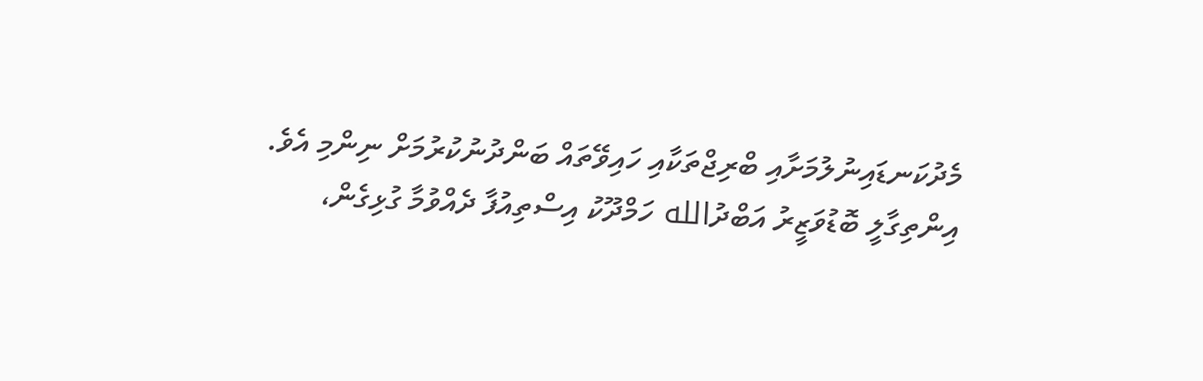މެދުކަނޑައިނުލުމަށާއި ބްރިޖްތަކާއި ހައިވޭތައް ބަންދުނުކުރުމަށް ނިންމި އެވެ.
އިންތިގާލީ ބޮޑުވަޒީރު އަބްދުالله ހަމްދޫކު އިސްތިއުފާ ދެއްވުމާ ގުޅިގެން،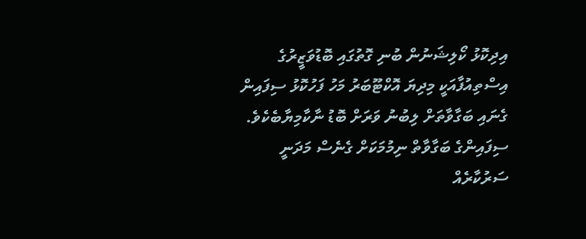އިދިކޮޅު ކޯލިޝަނުން ބުނި ގޮތުގައި ބޮޑުވަޒީރުގެ އިސްތިއުފާއަކީ މިދިޔަ އޮކްޓޫބަރު މަހު ފަހުކޮޅު ސިފައިން ގެނައި ބަގާވާތަށް ލިބުނު ވަރަށް ބޮޑު ނާކާމިޔާބެކެވެ. ސިފައިންގެ ބަގާވާތް ނިމުމަކަށް ގެނެސް މަދަނީ ސަރުކާރެއް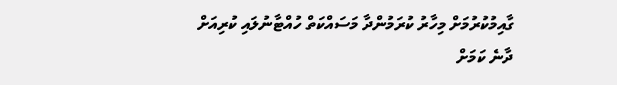ގާއިމުކުރުމަށް މިހާރު ކުރަމުންދާ މަސައްކަތް ހުއްޓާނުލައި ކުރިއަށް ދާނެ ކަމަށް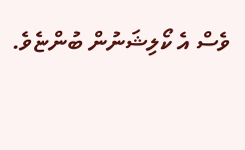ވެސް އެ ކޯލިޝަނުން ބުންޏެވެ.